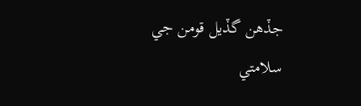جڏهن گڏيل قومن جي سلامتي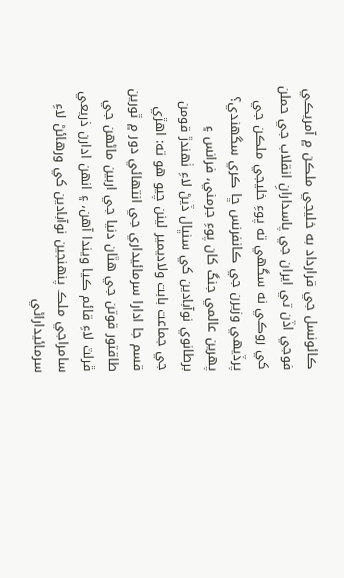ڪائونسل جي قرارداد به خليجي ملڪن ۾ آمريڪي فوجي اڏن تي ايران جي پاسدارانِ انقلاب جي حملن کي روڪي نه سگهي ته پوءِ خليجي ملڪن جي پرڏيهي وزيرن جي ڪانفرنس ڇا ڪري سگهندي؟ پهرين عالمي جنگ کان پوءِ جرمني، فرانس ۽ برطانوي نوآبادين کي سنڀال ڏيڻ لاءِ ٺهندڙ قومن جي جماعت بابت ولاديمير لينن چيو هو ته: اهڙي قسم جا ادارا سرمائيداري جي انتهائي دور ۾ ٿورين طاقتور قوتن جي هٿان دنيا جي اربين ماڻهن جي ڦرلٽ لاءِ قائم ڪيا ويندا آهن، ۽ انهن ادارن ذريعي سامراجي ملڪ پنهنجين نوآبادين کي ورهائڻ لاءِ سرمائيداراڻي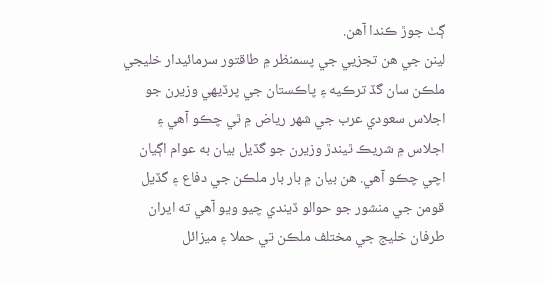ڳٺ جوڙ ڪندا آهن.
لينن جي هن تجزيي جي پسمنظر ۾ طاقتور سرمائيدار خليجي ملڪن سان گڏ ترڪيه ۽ پاڪستان جي پرڏيهي وزيرن جو اجلاس سعودي عرب جي شهر رياض ۾ ٿي چڪو آهي ۽ اجلاس ۾ شريڪ ٿيندڙ وزيرن جو گڏيل بيان به عوام اڳيان اچي چڪو آهي. هن بيان ۾ بار بار ملڪن جي دفاع ۽ گڏيل قومن جي منشور جو حوالو ڏيندي چيو ويو آهي ته ايران طرفان خليج جي مختلف ملڪن تي حملا ۽ ميزائل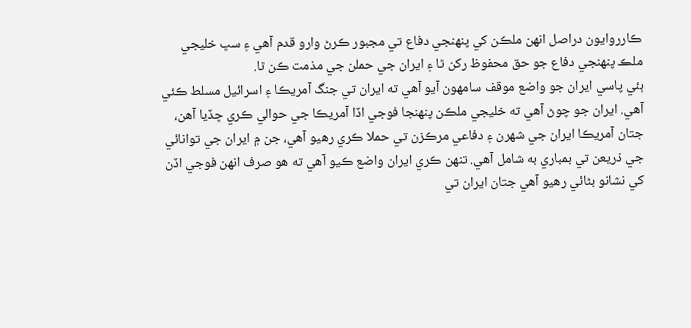ڪارروايون دراصل انهن ملڪن کي پنهنجي دفاع تي مجبور ڪرڻ وارو قدم آهي ۽ سڀ خليجي ملڪ پنهنجي دفاع جو حق محفوظ رکن ٿا ۽ ايران جي حملن جي مذمت ڪن ٿا.
ٻئي پاسي ايران جو واضع موقف سامهون آيو آهي ته ايران تي جنگ آمريڪا ۽ اسرائيل مسلط ڪئي آهي. ايران جو چوڻ آهي ته خليجي ملڪن پنهنجا فوجي اڏا آمريڪا جي حوالي ڪري ڇڏيا آهن، جتان آمريڪا ايران جي شهرن ۽ دفاعي مرڪزن تي حملا ڪري رهيو آهي، جن ۾ ايران جي توانائي جي ذريعن تي بمباري به شامل آهي. تنهن ڪري ايران واضع ڪيو آهي ته هو صرف انهن فوجي اڏن کي نشانو بڻائي رهيو آهي جتان ايران تي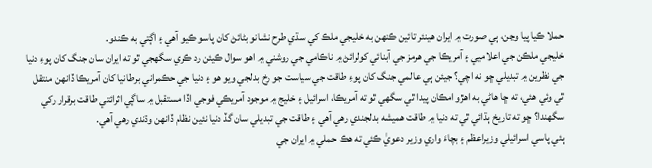حملا ڪيا پيا وڃن، ٻي صورت ۾ ايران هينئر تائين ڪنهن به خليجي ملڪ کي سڌي طرح نشانو بڻائڻ کان پاسو ڪيو آهي ۽ اڳتي به ڪندو.
خليجي ملڪن جي اعلاميي ۽ آمريڪا جي هرمز جي آبنائي کولرائڻ ۾ ناڪامي جي روشني ۾ اهو سوال ڪيئن رد ڪري سگهجي ٿو ته ايران سان جنگ کان پوءِ دنيا جي نظرين ۾ تبديلي ڇو نه اچي؟ جيئن ٻي عالمي جنگ کان پوءِ طاقت جي سياست جو رخ بدلجي ويو هو ۽ دنيا جي حڪمراني برطانيا کان آمريڪا ڏانهن منتقل ٿي وئي هئي، ته ڇا هاڻي به اهڙو امڪان پيدا ٿي سگهي ٿو ته آمريڪا، اسرائيل ۽ خليج ۾ موجود آمريڪي فوجي اڏا مستقبل ۾ ساڳي اثرائتي طاقت برقرار رکي سگهندا؟ ڇو ته تاريخ ٻڌائي ٿي ته دنيا ۾ طاقت هميشه بدلجندي رهي آهي ۽ طاقت جي تبديلي سان گڏ دنيا نئين نظام ڏانهن وڌندي رهي آهي.
ٻئي پاسي اسرائيلي وزيراعظم ۽ بچاءَ واري وزير دعويٰ ڪئي ته هڪ حملي ۾ ايران جي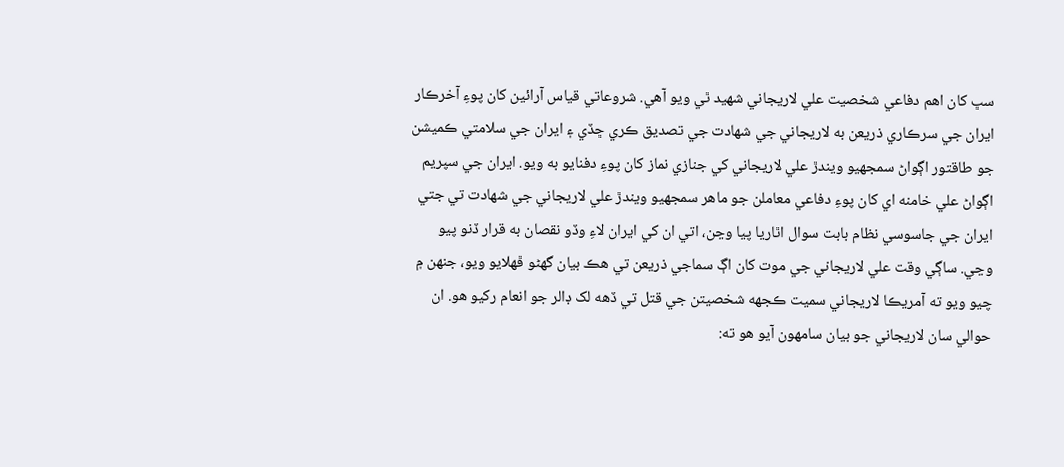سڀ کان اهم دفاعي شخصيت علي لاريجاني شهيد ٿي ويو آهي. شروعاتي قياس آرائين کان پوءِ آخرڪار ايران جي سرڪاري ذريعن به لاريجاني جي شهادت جي تصديق ڪري ڇڏي ۽ ايران جي سلامتي ڪميشن جو طاقتور اڳواڻ سمجهيو ويندڙ علي لاريجاني کي جنازي نماز کان پوءِ دفنايو به ويو. ايران جي سپريم اڳواڻ علي خامنه اي کان پوءِ دفاعي معاملن جو ماهر سمجهيو ويندڙ علي لاريجاني جي شهادت تي جتي ايران جي جاسوسي نظام بابت سوال اٿاريا پيا وڃن، اتي ان کي ايران لاءِ وڏو نقصان به قرار ڏنو پيو وڃي. ساڳي وقت علي لاريجاني جي موت کان اڳ سماجي ذريعن تي هڪ بيان گهڻو ڦهلايو ويو، جنهن ۾ چيو ويو ته آمريڪا لاريجاني سميت ڪجهه شخصيتن جي قتل تي ڏهه لک ڊالر جو انعام رکيو هو. ان حوالي سان لاريجاني جو بيان سامهون آيو هو ته: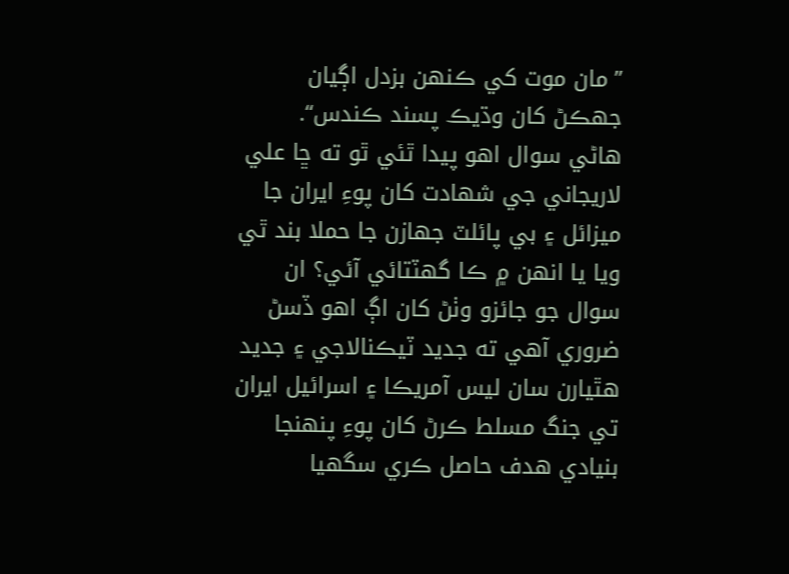”مان موت کي ڪنهن بزدل اڳيان جهڪڻ کان وڌيڪ پسند ڪندس“.
هاڻي سوال اهو پيدا ٿئي ٿو ته ڇا علي لاريجاني جي شهادت کان پوءِ ايران جا ميزائل ۽ بي پائلٽ جهازن جا حملا بند ٿي ويا يا انهن ۾ ڪا گهٽتائي آئي؟ ان سوال جو جائزو وٺڻ کان اڳ اهو ڏسڻ ضروري آهي ته جديد ٽيڪنالاجي ۽ جديد هٿيارن سان ليس آمريڪا ۽ اسرائيل ايران تي جنگ مسلط ڪرڻ کان پوءِ پنهنجا بنيادي هدف حاصل ڪري سگهيا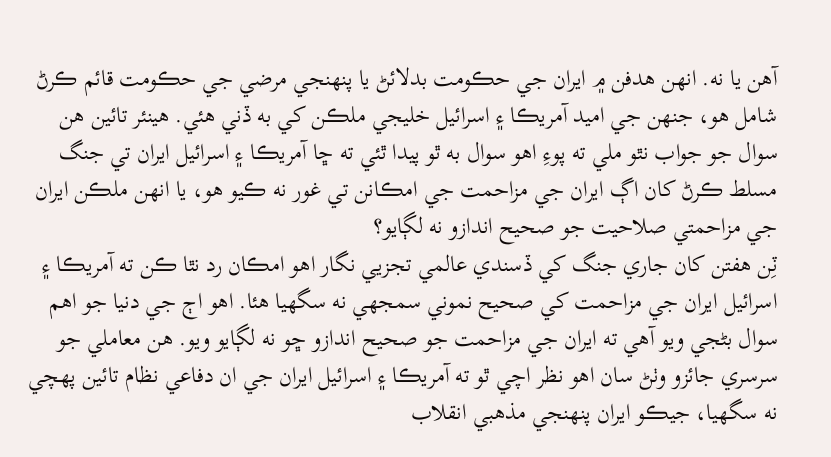آهن يا نه. انهن هدفن ۾ ايران جي حڪومت بدلائڻ يا پنهنجي مرضي جي حڪومت قائم ڪرڻ شامل هو، جنهن جي اميد آمريڪا ۽ اسرائيل خليجي ملڪن کي به ڏني هئي. هينئر تائين هن سوال جو جواب نٿو ملي ته پوءِ اهو سوال به ٿو پيدا ٿئي ته ڇا آمريڪا ۽ اسرائيل ايران تي جنگ مسلط ڪرڻ کان اڳ ايران جي مزاحمت جي امڪانن تي غور نه ڪيو هو، يا انهن ملڪن ايران جي مزاحمتي صلاحيت جو صحيح اندازو نه لڳايو؟
ٽِن هفتن کان جاري جنگ کي ڏسندي عالمي تجزيي نگار اهو امڪان رد نٿا ڪن ته آمريڪا ۽ اسرائيل ايران جي مزاحمت کي صحيح نموني سمجهي نه سگهيا هئا. اهو اڄ جي دنيا جو اهم سوال بڻجي ويو آهي ته ايران جي مزاحمت جو صحيح اندازو ڇو نه لڳايو ويو. هن معاملي جو سرسري جائزو وٺڻ سان اهو نظر اچي ٿو ته آمريڪا ۽ اسرائيل ايران جي ان دفاعي نظام تائين پهچي نه سگهيا، جيڪو ايران پنهنجي مذهبي انقلاب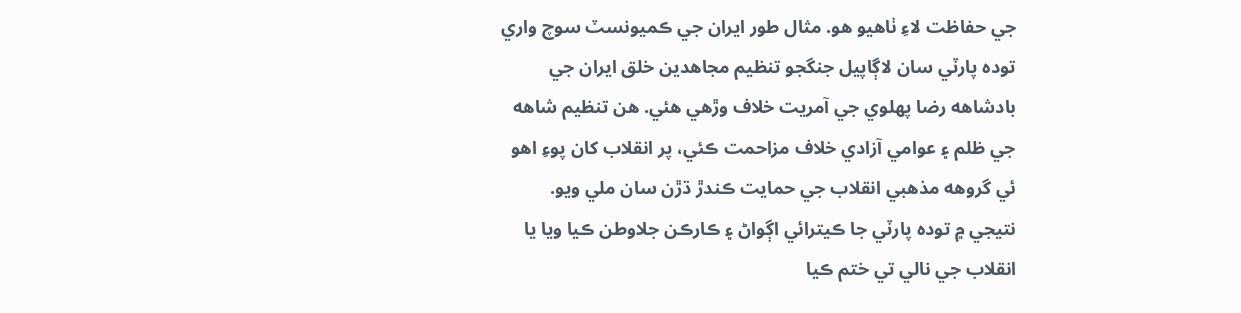جي حفاظت لاءِ ٺاهيو هو. مثال طور ايران جي ڪميونسٽ سوچ واري توده پارٽي سان لاڳاپيل جنگجو تنظيم مجاهدين خلق ايران جي بادشاهه رضا پهلوي جي آمريت خلاف وڙهي هئي. هن تنظيم شاهه جي ظلم ۽ عوامي آزادي خلاف مزاحمت ڪئي، پر انقلاب کان پوءِ اهو ئي گروهه مذهبي انقلاب جي حمايت ڪندڙ ڌڙن سان ملي ويو. نتيجي ۾ توده پارٽي جا ڪيترائي اڳواڻ ۽ ڪارڪن جلاوطن ڪيا ويا يا انقلاب جي نالي تي ختم ڪيا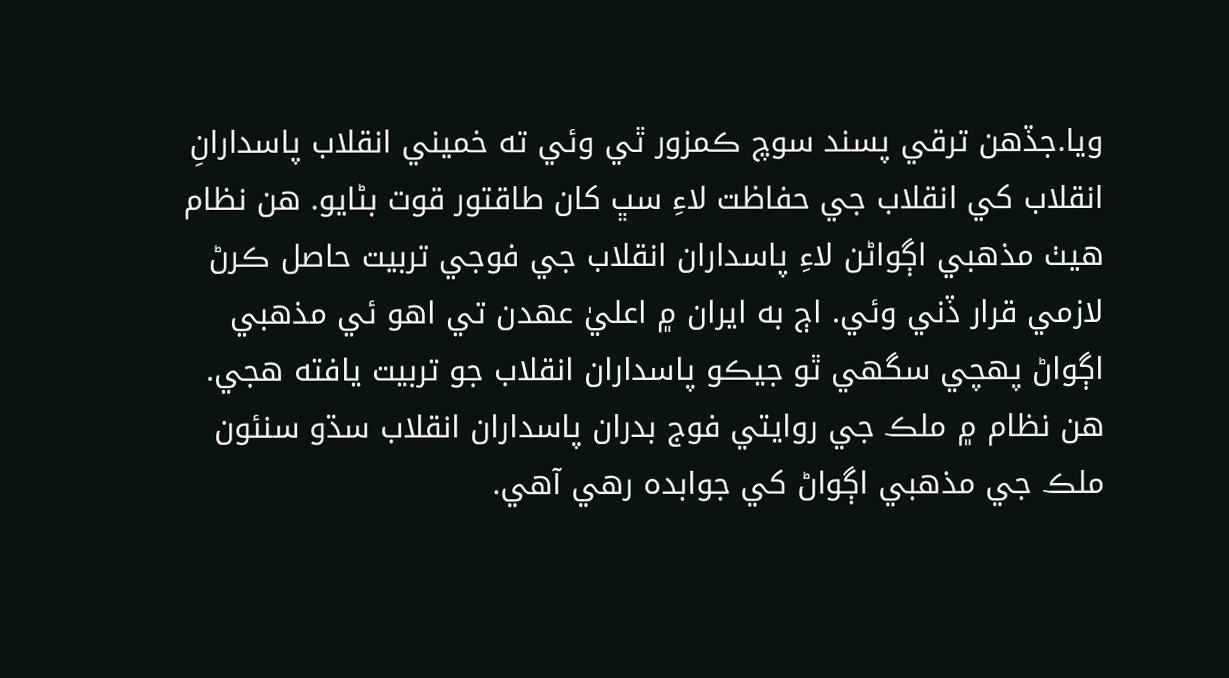ويا.جڏهن ترقي پسند سوچ ڪمزور ٿي وئي ته خميني انقلاب پاسدارانِ انقلاب کي انقلاب جي حفاظت لاءِ سڀ کان طاقتور قوت بڻايو. هن نظام هيٺ مذهبي اڳواڻن لاءِ پاسداران انقلاب جي فوجي تربيت حاصل ڪرڻ لازمي قرار ڏني وئي. اڄ به ايران ۾ اعليٰ عهدن تي اهو ئي مذهبي اڳواڻ پهچي سگهي ٿو جيڪو پاسداران انقلاب جو تربيت يافته هجي. هن نظام ۾ ملڪ جي روايتي فوج بدران پاسداران انقلاب سڌو سنئون ملڪ جي مذهبي اڳواڻ کي جوابده رهي آهي.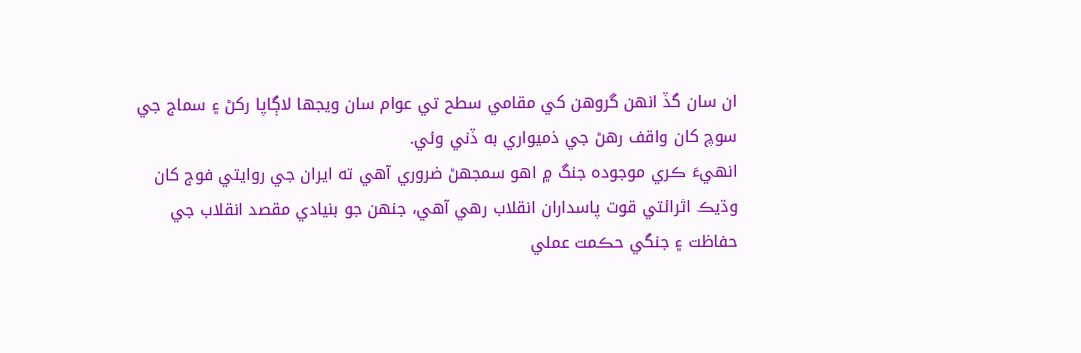ان سان گڏ انهن گروهن کي مقامي سطح تي عوام سان ويجها لاڳاپا رکڻ ۽ سماج جي سوچ کان واقف رهڻ جي ذميواري به ڏني وئي.
انهيءَ ڪري موجوده جنگ ۾ اهو سمجهڻ ضروري آهي ته ايران جي روايتي فوج کان وڌيڪ اثرائتي قوت پاسداران انقلاب رهي آهي، جنهن جو بنيادي مقصد انقلاب جي حفاظت ۽ جنگي حڪمت عملي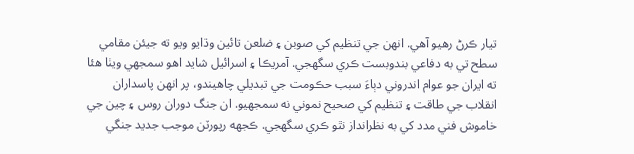تيار ڪرڻ رهيو آهي. انهن جي تنظيم کي صوبن ۽ ضلعن تائين وڌايو ويو ته جيئن مقامي سطح تي به دفاعي بندوبست ڪري سگهجي. آمريڪا ۽ اسرائيل شايد اهو سمجهي ويٺا هئا ته ايران جو عوام اندروني دٻاءَ سبب حڪومت جي تبديلي چاهيندو، پر انهن پاسداران انقلاب جي طاقت ۽ تنظيم کي صحيح نموني نه سمجهيو. ان جنگ دوران روس ۽ چين جي خاموش فني مدد کي به نظرانداز نٿو ڪري سگهجي. ڪجهه رپورٽن موجب جديد جنگي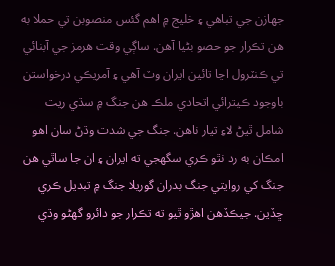جهازن جي تباهي ۽ خليج ۾ اهم گئس منصوبن تي حملا به هن تڪرار جو حصو بڻيا آهن. ساڳي وقت هرمز جي آبنائي تي ڪنٽرول اڃا تائين ايران وٽ آهي ۽ آمريڪي درخواستن باوجود ڪيترائي اتحادي ملڪ هن جنگ ۾ سڌي ريت شامل ٿيڻ لاءِ تيار ناهن. جنگ جي شدت وڌڻ سان اهو امڪان به رد نٿو ڪري سگهجي ته ايران ۽ ان جا ساٿي هن جنگ کي روايتي جنگ بدران گوريلا جنگ ۾ تبديل ڪري ڇڏين. جيڪڏهن اهڙو ٿيو ته تڪرار جو دائرو گهڻو وڌي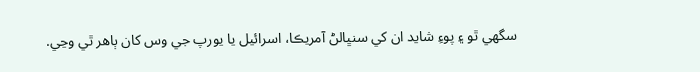سگهي ٿو ۽ پوءِ شايد ان کي سنڀالڻ آمريڪا، اسرائيل يا يورپ جي وس کان ٻاهر ٿي وڃي.